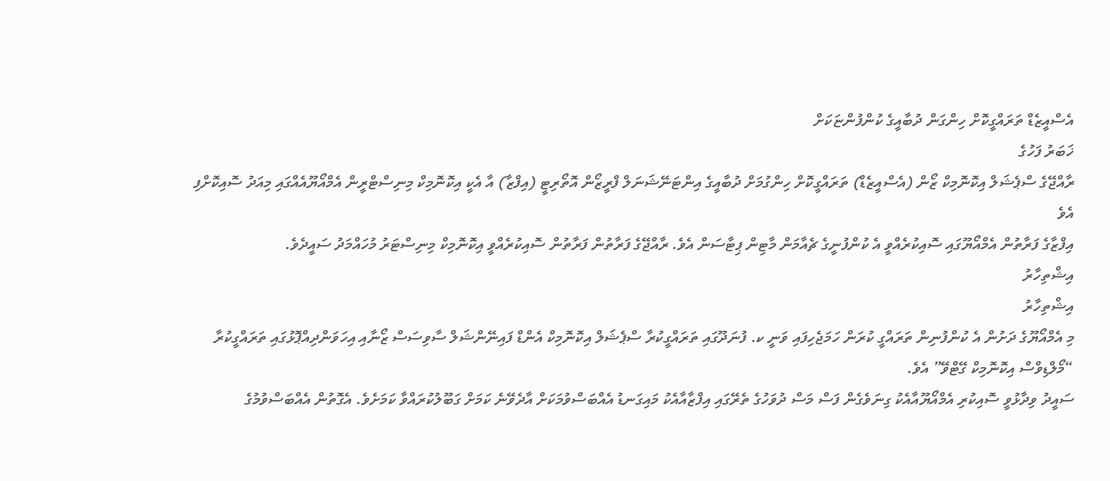އެސްއީޒެޑް ތަރައްގީކޮށް ހިންގަން ދުބާއީގެ ކުންފުންޏަކަށް
ޚަބަރު ފަހުގެ
ރާއްޖޭގެ ސްޕެޝަލް އިކޮނޮމިކް ޒޯން (އެސްއީޒެޑް) ތަރައްގީކޮށް ހިންގުމަށް ދުބާއީގެ އިންޓަނޭޝަނަލް ފްރީޒޯން އޮތޯރިޓީ (އިފްޒާ) އާ އެކީ އިކޮނޮމިކް މިނިސްޓްރީން އެމްއޯޔޫއެއްގައި މިއަދު ސޮއިކޮށްފި އެވެ
އިފްޒާގެ ފަރާތުން އެމްއޯޔޫގައި ސޮއިކުރެއްވީ އެ ކުންފުނީގެ ޗެއާމަން މާޓިން ޕިޓާސަން އެވެ. ރާއްޖޭގެ ފަރާތުން ފަރާތުން ސޮއިކުރެއްވީ އިކޮނޮމިކް މިނިސްޓަރު މުހައްމަދު ސައީދެވެ.
އިޝްތިހާރު
އިޝްތިހާރު
މި އެމްއޯޔޫގެ ދަށުން އެ ކުންފުނިން ތަރައްގީ ކުރަން ހަމަޖެހިފައި ވަނީ ކ. ފުނަދޫގައި ތަރައްގީކުރާ ސްޕެޝަލް އިކޮނޮމިކް އެންޑް ފައިނޭންޝަލް ސާވިސަސް ޒޯނާއި އިހަވަންދިއްޕޮޅުގައި ތަރައްގީކުރާ “މޯލްޑިވްސް އިކޮނޮމިކް ގޭޓްވޭ” އެވެ.
ސައީދު ވިދާޅުވީ ސޮއިކުރި އެމްއޯޔޫއާއެކު ގިނަވެގެން ފަސް މަސް ދުވަހުގެ ތެރޭގައި އިފްޒާއާއެކު މައިގަނޑު އެއްބަސްވުމަކަށް އާދެވޭނެ ކަމަށް ގަބޫލުކުރައްވާ ކަމަށެވެ. އެގޮތުން އެއްބަސްވުމުގެ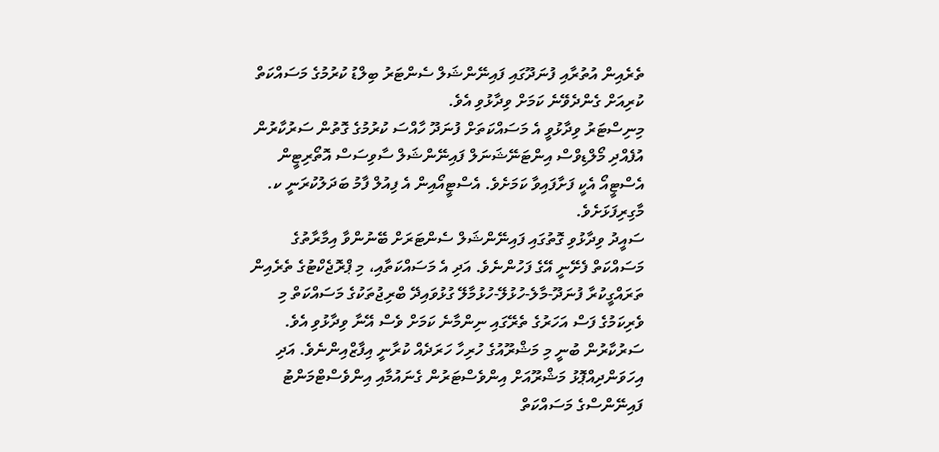ތެރެއިން އުތުރާއި ފުނަދޫގައި ފައިނޭންޝަލް ސެންޓަރު ބިލްޑު ކުރުމުގެ މަސައްކަތް ކުރިއަށް ގެންދެވޭނެ ކަމަށް ވިދާޅުވި އެވެ.
މިނިސްޓަރު ވިދާޅުވީ އެ މަސައްކަތަށް ފުނަދޫ ހާއްސަ ކުރުމުގެ ގޮތުން ސަރުކާރުން އުފެއްދި މޯލްޑިވްސް އިންޓަނޭޝަނަލް ފައިނޭންޝަލް ސާވިސަސް އޮތޯރިޓީން އެސްޓީއޯ އެކީ ފަށާފައިވާ ކަމަށެވެ. އެސްޓީއޯއިން އެ ފިއުލް ފާމު ބަދަލުކުރަނީ ކ. މާގިރިފަޅަށެވެ.
ސައީދު ވިދާޅުވި ގޮތުގައި ފައިނޭންޝަލް ސެންޓަރަށް ބޭނުންވާ އިމާރާތުގެ މަސައްކަތް ފެށޭނީ އޭގެ ފަހުންނެވެ. އަދި އެ މަސައްކަތާއި، މި ޕްރޮޖެކްޓުގެ ތެރެއިން ތަރައްގީކުރާ ފުނަދޫ-މާލެ-ހުޅުލޭ-ހުޅުމާލޭ ގުޅުވައިދޭ ބްރިޖުތަކުގެ މަސައްކަތް މި ވެރިކަމުގެ ފަސް އަހަރުގެ ތެރޭގައި ނިންމާނެ ކަމަށް ވެސް އޭނާ ވިދާޅުވި އެވެ.
ސަރުކާރުން ބުނީ މި މަޝްރޫއުގެ ހުރިހާ ހަރަދެއް ކުރާނީ އިފާޒްއިންނެވެ. އަދި އިހަވަންދިއްޕޮޅު މަޝްރޫއަށް އިންވެސްޓަރުން ގެނައުމާއި އިންވެސްޓްމަންޓު ފައިނޭންސްގެ މަސައްކަތް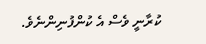ކުރާނީ ވެސް އެ ކުންފުނިންނެވެ.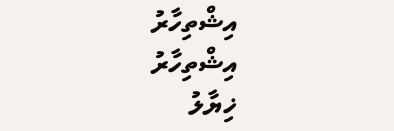އިޝްތިހާރު
އިޝްތިހާރު
ޚިޔާލު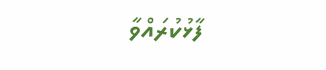ފާޅުކުރައްވާ